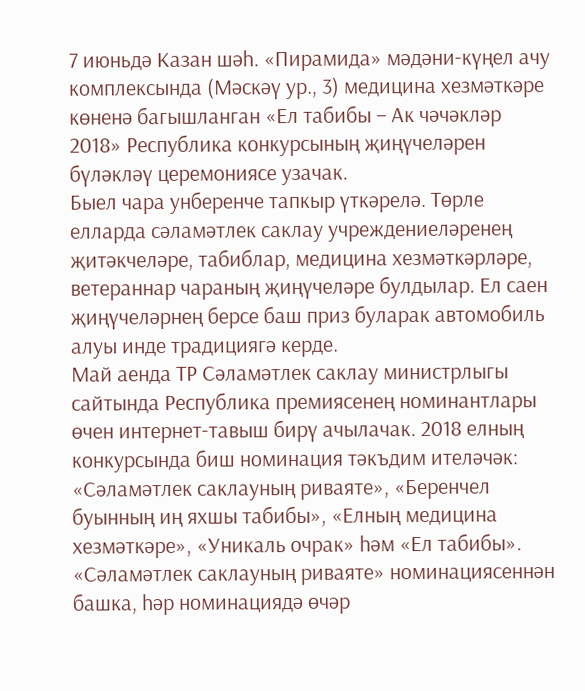7 июньдә Казан шәһ. «Пирамида» мәдәни-күңел ачу комплексында (Мәскәү ур., 3) медицина хезмәткәре көненә багышланган «Ел табибы – Ак чәчәкләр 2018» Республика конкурсының җиңүчеләрен бүләкләү церемониясе узачак.
Быел чара унберенче тапкыр үткәрелә. Төрле елларда сәламәтлек саклау учреждениеләренең җитәкчеләре, табиблар, медицина хезмәткәрләре, ветераннар чараның җиңүчеләре булдылар. Ел саен җиңүчеләрнең берсе баш приз буларак автомобиль алуы инде традициягә керде.
Май аенда ТР Сәламәтлек саклау министрлыгы сайтында Республика премиясенең номинантлары өчен интернет-тавыш бирү ачылачак. 2018 елның конкурсында биш номинация тәкъдим ителәчәк: «Сәламәтлек саклауның риваяте», «Беренчел буынның иң яхшы табибы», «Елның медицина хезмәткәре», «Уникаль очрак» һәм «Ел табибы». «Сәламәтлек саклауның риваяте» номинациясеннән башка, һәр номинациядә өчәр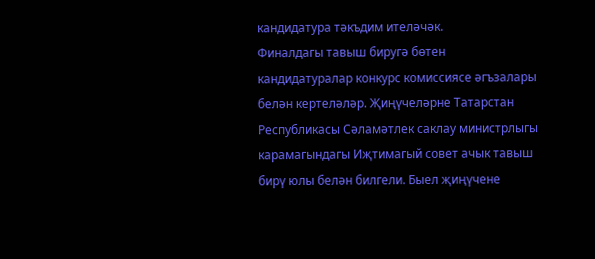кандидатура тәкъдим ителәчәк.
Финалдагы тавыш биругә бөтен кандидатуралар конкурс комиссиясе әгъзалары белән кертеләләр. Җиңүчеләрне Татарстан Республикасы Сәламәтлек саклау министрлыгы карамагындагы Иҗтимагый совет ачык тавыш бирү юлы белән билгели. Быел җиңүчене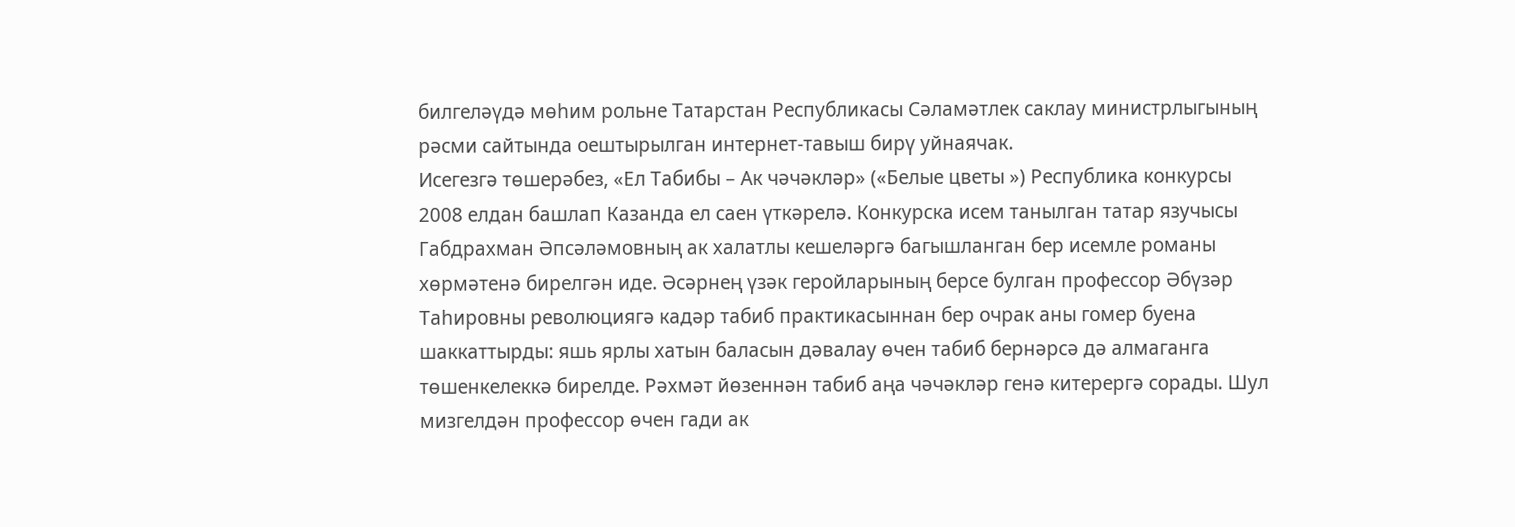билгеләүдә мөһим рольне Татарстан Республикасы Сәламәтлек саклау министрлыгының рәсми сайтында оештырылган интернет-тавыш бирү уйнаячак.
Исегезгә төшерәбез, «Ел Табибы – Ак чәчәкләр» («Белые цветы ») Республика конкурсы 2008 елдан башлап Казанда ел саен үткәрелә. Конкурска исем танылган татар язучысы Габдрахман Әпсәләмовның ак халатлы кешеләргә багышланган бер исемле романы хөрмәтенә бирелгән иде. Әсәрнең үзәк геройларының берсе булган профессор Әбүзәр Таһировны революциягә кадәр табиб практикасыннан бер очрак аны гомер буена шаккаттырды: яшь ярлы хатын баласын дәвалау өчен табиб бернәрсә дә алмаганга төшенкелеккә бирелде. Рәхмәт йөзеннән табиб аңа чәчәкләр генә китерергә сорады. Шул мизгелдән профессор өчен гади ак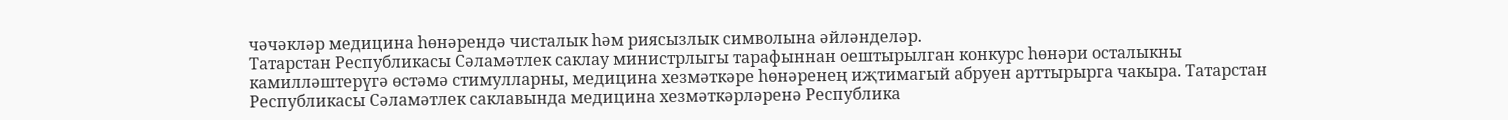чәчәкләр медицина һөнәрендә чисталык һәм риясызлык символына әйләнделәр.
Татарстан Республикасы Сәламәтлек саклау министрлыгы тарафыннан оештырылган конкурс һөнәри осталыкны камилләштерүгә өстәмә стимулларны, медицина хезмәткәре һөнәренең иҗтимагый абруен арттырырга чакыра. Татарстан Республикасы Сәламәтлек саклавында медицина хезмәткәрләренә Республика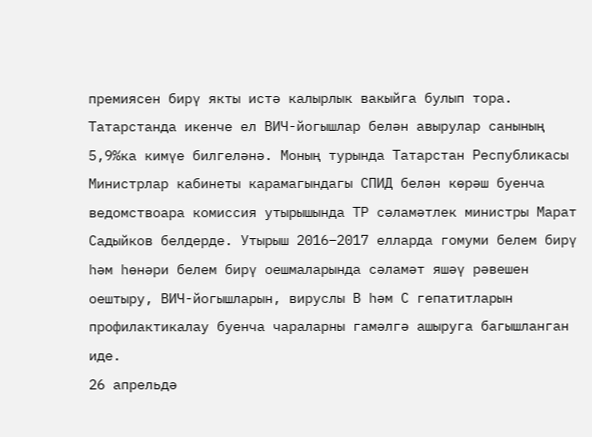премиясен бирү якты истә калырлык вакыйга булып тора.
Татарстанда икенче ел ВИЧ-йогышлар белән авырулар санының 5,9%ка кимүе билгеләнә. Моның турында Татарстан Республикасы Министрлар кабинеты карамагындагы СПИД белән көрәш буенча ведомствоара комиссия утырышында ТР сәламәтлек министры Марат Садыйков белдерде. Утырыш 2016–2017 елларда гомуми белем бирү һәм һөнәри белем бирү оешмаларында сәламәт яшәү рәвешен оештыру, ВИЧ-йогышларын, вируслы В һәм С гепатитларын профилактикалау буенча чараларны гамәлгә ашыруга багышланган иде.
26 апрельдә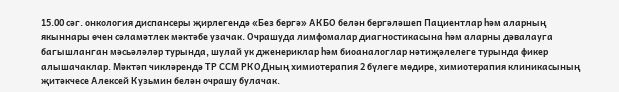15.00 сәг. онкология диспансеры җирлегендә «Без бергә» АКБО белән бергәләшеп Пациентлар һәм аларның якыннары өчен сәламәтлек мәктәбе узачак. Очрашуда лимфомалар диагностикасына һәм аларны дәвалауга багышланган мәсьәләләр турында, шулай ук дженериклар һәм биоаналоглар нәтиҗәлелеге турында фикер алышачаклар. Мәктәп чикләрендә ТР ССМ РКОДның химиотерапия 2 бүлеге мөдире, химиотерапия клиникасының җитәкчесе Алексей Кузьмин белән очрашу булачак.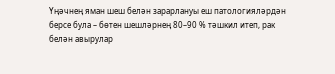Үңәчнең яман шеш белән зарарлануы еш патологияләрдән берсе була – бөтен шешләрнең 80–90 % тәшкил итеп, рак белән авырулар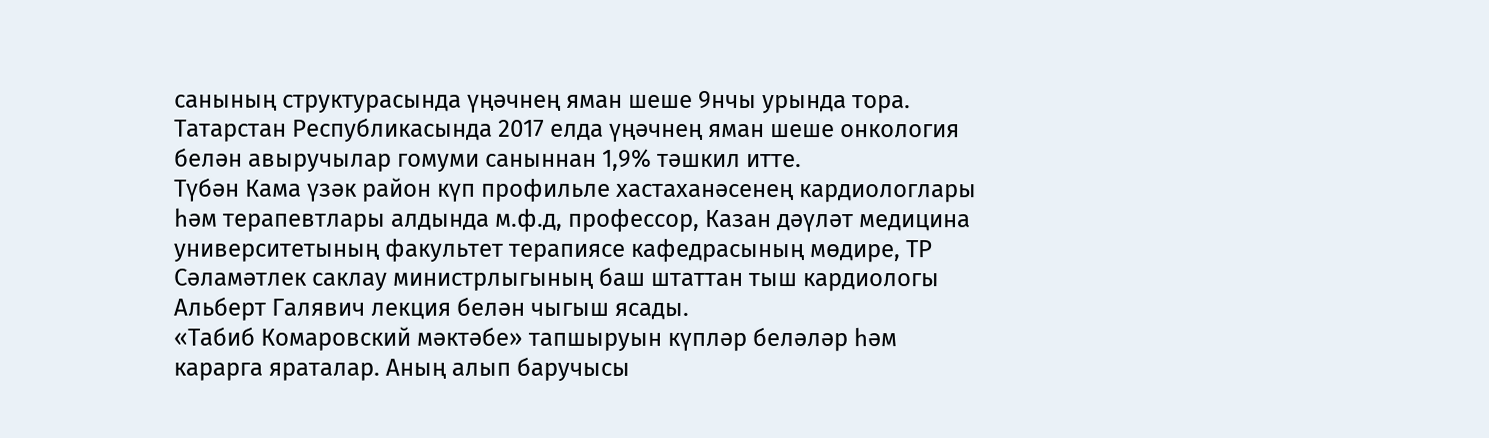санының структурасында үңәчнең яман шеше 9нчы урында тора. Татарстан Республикасында 2017 елда үңәчнең яман шеше онкология белән авыручылар гомуми саныннан 1,9% тәшкил итте.
Түбән Кама үзәк район күп профильле хастаханәсенең кардиологлары һәм терапевтлары алдында м.ф.д, профессор, Казан дәүләт медицина университетының факультет терапиясе кафедрасының мөдире, ТР Сәламәтлек саклау министрлыгының баш штаттан тыш кардиологы Альберт Галявич лекция белән чыгыш ясады.
«Табиб Комаровский мәктәбе» тапшыруын күпләр беләләр һәм карарга яраталар. Аның алып баручысы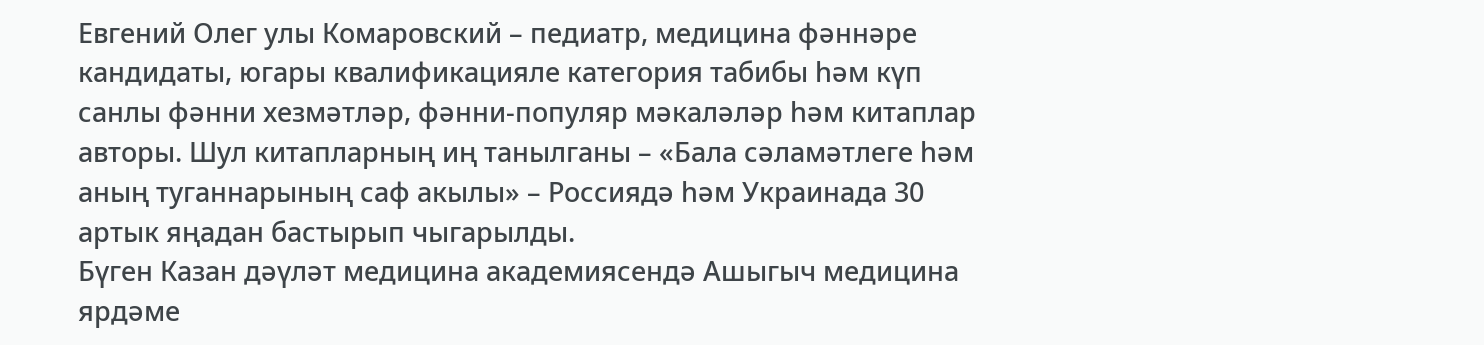Евгений Олег улы Комаровский – педиатр, медицина фәннәре кандидаты, югары квалификацияле категория табибы һәм күп санлы фәнни хезмәтләр, фәнни-популяр мәкаләләр һәм китаплар авторы. Шул китапларның иң танылганы – «Бала сәламәтлеге һәм аның туганнарының саф акылы» – Россиядә һәм Украинада 30 артык яңадан бастырып чыгарылды.
Бүген Казан дәүләт медицина академиясендә Ашыгыч медицина ярдәме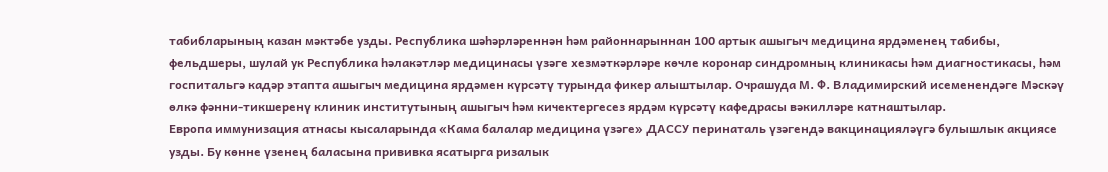табибларының казан мәктәбе узды. Республика шәһәрләреннән һәм районнарыннан 100 артык ашыгыч медицина ярдәменең табибы, фельдшеры, шулай ук Республика һәлакәтләр медицинасы үзәге хезмәткәрләре көчле коронар синдромның клиникасы һәм диагностикасы, һәм госпитальгә кадәр этапта ашыгыч медицина ярдәмен күрсәтү турында фикер алыштылар. Очрашуда М. Ф. Владимирский исеменендәге Мәскәү өлкә фәнни-тикшеренү клиник институтының ашыгыч һәм кичектергесез ярдәм күрсәтү кафедрасы вәкилләре катнаштылар.
Европа иммунизация атнасы кысаларында «Кама балалар медицина үзәге» ДАССУ перинаталь үзәгендә вакцинацияләүгә булышлык акциясе узды. Бу көнне үзенең баласына прививка ясатырга ризалык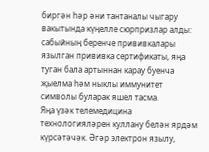биргән һәр әни тантаналы чыгару вакытында күңелле сюрпризлар алды: сабыйның беренче прививкалары язылган прививка сертификаты, яңа туган бала артыннан карау буенча җыелма һәм ныклы иммунитет символы буларак яшел тасма.
Яңа үзәк телемедицина технологияләрен куллану белән ярдәм күрсәтәчәк. Әгәр электрон язылу,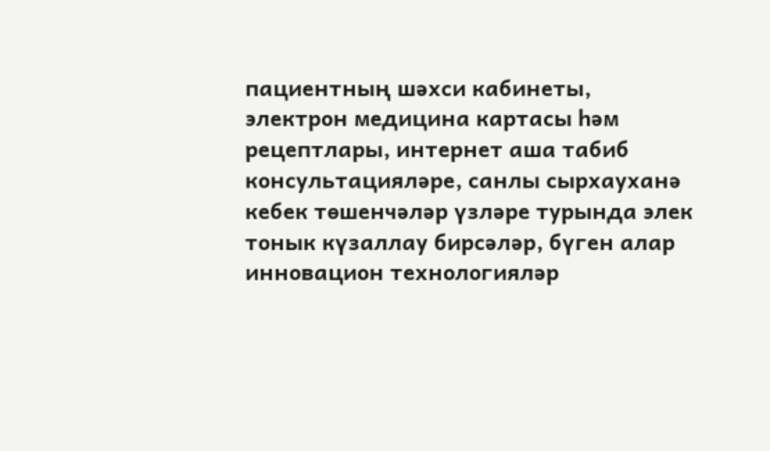пациентның шәхси кабинеты, электрон медицина картасы һәм рецептлары, интернет аша табиб консультацияләре, санлы сырхауханә кебек төшенчәләр үзләре турында элек тонык күзаллау бирсәләр, бүген алар инновацион технологияләр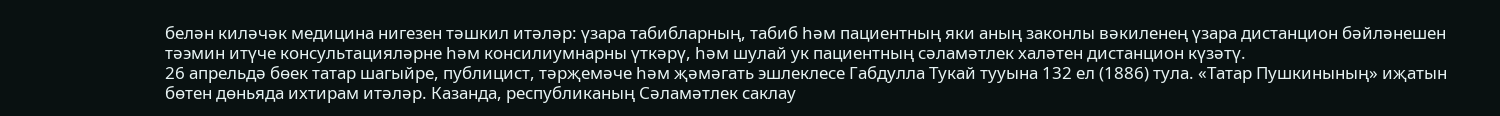белән киләчәк медицина нигезен тәшкил итәләр: үзара табибларның, табиб һәм пациентның яки аның законлы вәкиленең үзара дистанцион бәйләнешен тәэмин итүче консультацияләрне һәм консилиумнарны үткәрү, һәм шулай ук пациентның сәламәтлек халәтен дистанцион күзәтү.
26 апрельдә бөек татар шагыйре, публицист, тәрҗемәче һәм җәмәгать эшлеклесе Габдулла Тукай тууына 132 ел (1886) тула. «Татар Пушкинының» иҗатын бөтен дөньяда ихтирам итәләр. Казанда, республиканың Сәламәтлек саклау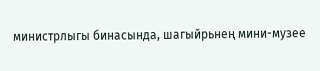министрлыгы бинасында, шагыйрьнең мини-музее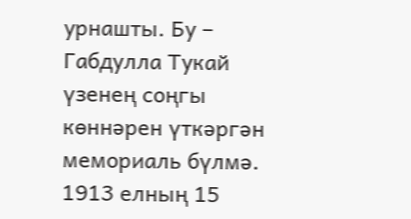урнашты. Бу – Габдулла Тукай үзенең соңгы көннәрен үткәргән мемориаль бүлмә. 1913 елның 15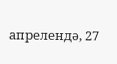апрелендә, 27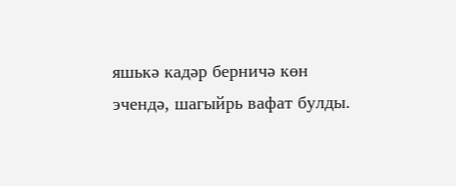яшькә кадәр берничә көн эчендә, шагыйрь вафат булды.